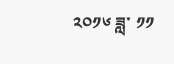༢༠༡༦ ཟླ་ ༡༡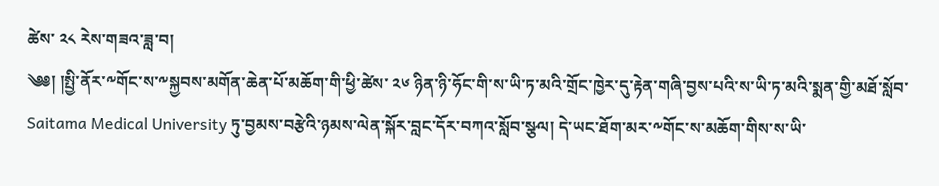ཚེས་ ༢༨ རེས་གཟའ་ཟླ་བ།
༄༅། །སྤྱི་ནོར་༸གོང་ས་༸སྐྱབས་མགོན་ཆེན་པོ་མཆོག་གི་ཕྱི་ཚེས་ ༢༦ ཉིན་ཉི་ཧོང་གི་ས་ཡི་ཏ་མའི་གྲོང་ཁྱེར་དུ་རྟེན་གཞི་བྱས་པའི་ས་ཡི་ཏ་མའི་སྨན་གྱི་མཐོ་སློབ་ Saitama Medical University ཏུ་བྱམས་བརྩེའི་ཉམས་ལེན་སྐོར་བླང་དོར་བཀའ་སློབ་སྩལ། དེ་ཡང་ཐོག་མར་༸གོང་ས་མཆོག་གིས་ས་ཡི་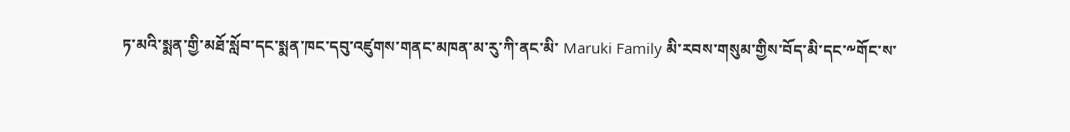ཏ་མའི་སྨན་གྱི་མཐོ་སློབ་དང་སྨན་ཁང་དབུ་འཛུགས་གནང་མཁན་མ་རུ་ཀི་ནང་མི་ Maruki Family མི་རབས་གསུམ་གྱིས་བོད་མི་དང་༸གོང་ས་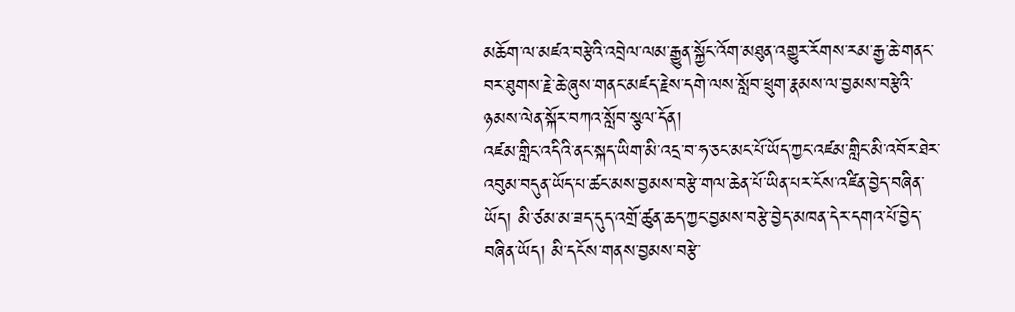མཆོག་ལ་མཛའ་བརྩེའི་འབྲེལ་ལམ་རྒྱུན་སྐྱོང་འོག་མཐུན་འགྱུར་རོགས་རམ་རྒྱ་ཆེ་གནང་བར་ཐུགས་རྗེ་ཆེ་ཞུས་གནང་མཛད་རྗེས་དགེ་ལས་སློབ་ཕྲུག་རྣམས་ལ་བྱམས་བརྩེའི་ཉམས་ལེན་སྐོར་བཀའ་སློབ་སྩལ་དོན།
འཛམ་གླིང་འདིའི་ནང་སྐད་ཡིག་མི་འདྲ་བ་ཧ་ཅང་མང་པོ་ཡོད་ཀྱང་འཛམ་གླིང་མི་འབོར་ཐེར་འབུམ་བདུན་ཡོད་པ་ཚང་མས་བྱམས་བརྩེ་གལ་ཆེན་པོ་ཡིན་པར་ངོས་འཛིན་བྱེད་བཞིན་ཡོད། མི་ཙམ་མ་ཟད་དུད་འགྲོ་ཚུན་ཆད་ཀྱང་བྱམས་བརྩེ་བྱེད་མཁན་དེར་དགའ་པོ་བྱེད་བཞིན་ཡོད། མི་དངོས་གནས་བྱམས་བརྩེ་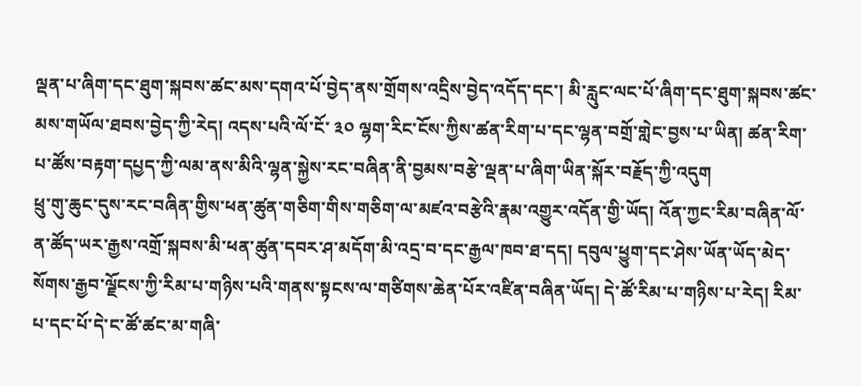ལྡན་པ་ཞིག་དང་ཐུག་སྐབས་ཚང་མས་དགའ་པོ་བྱེད་ནས་གྲོགས་འདྲིས་བྱེད་འདོད་དང་། མི་རླུང་ལང་པོ་ཞིག་དང་ཐུག་སྐབས་ཚང་མས་གཡོལ་ཐབས་བྱེད་ཀྱི་རེད། འདས་པའི་ལོ་ངོ་ ༣༠ ལྷག་རིང་ངོས་ཀྱིས་ཚན་རིག་པ་དང་ལྷན་བགྲོ་གླེང་བྱས་པ་ཡིན། ཚན་རིག་པ་ཚོས་བརྟག་དཔྱད་ཀྱི་ལམ་ནས་མིའི་ལྷན་སྐྱེས་རང་བཞིན་ནི་བྱམས་བརྩེ་ལྡན་པ་ཞིག་ཡིན་སྐོར་བརྗོད་ཀྱི་འདུག
ཕྲུ་གུ་ཆུང་དུས་རང་བཞིན་གྱིས་ཕན་ཚུན་གཅིག་གིས་གཅིག་ལ་མཛའ་བརྩེའི་རྣམ་འགྱུར་འདོན་གྱི་ཡོད། འོན་ཀྱང་རིམ་བཞིན་ལོ་ན་ཚོད་ཡར་རྒྱས་འགྲོ་སྐབས་མི་ཕན་ཚུན་དབར་ཤ་མདོག་མི་འདྲ་བ་དང་རྒྱལ་ཁབ་ཐ་དད། དབུལ་ཕྱུག་དང་ཤེས་ཡོན་ཡོད་མེད་སོགས་རྒྱབ་ལྗོངས་ཀྱི་རིམ་པ་གཉིས་པའི་གནས་སྟངས་ལ་གཙིགས་ཆེན་པོར་འཛིན་བཞིན་ཡོད། དེ་ཚོ་རིམ་པ་གཉིས་པ་རེད། རིམ་པ་དང་པོ་དེ་ང་ཚོ་ཚང་མ་གཞི་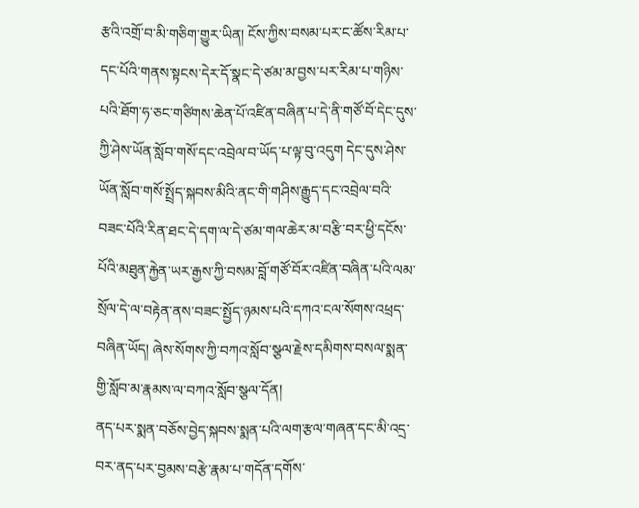རྩའི་འགྲོ་བ་མི་གཅིག་གྱུར་ཡིན། ངོས་ཀྱིས་བསམ་པར་ང་ཚོས་རིམ་པ་དང་པོའི་གནས་སྟངས་དེར་དོ་སྣང་དེ་ཙམ་མ་བྱས་པར་རིམ་པ་གཉིས་པའི་ཐོག་ཧ་ཅང་གཙིགས་ཆེན་པོ་འཛིན་བཞིན་པ་དེ་ནི་གཙོ་བོ་དེང་དུས་ཀྱི་ཤེས་ཡོན་སློབ་གསོ་དང་འབྲེལ་བ་ཡོད་པ་ལྟ་བུ་འདུག དེང་དུས་ཤེས་ཡོན་སློབ་གསོ་སྤྲོད་སྐབས་མིའི་ནང་གི་གཤིས་རྒྱུད་དང་འབྲེལ་བའི་བཟང་པོའི་རིན་ཐང་དེ་དག་ལ་དེ་ཙམ་གལ་ཆེར་མ་བརྩི་བར་ཕྱི་དངོས་པོའི་མཐུན་རྐྱེན་ཡར་རྒྱས་ཀྱི་བསམ་བློ་གཙོ་བོར་འཛིན་བཞིན་པའི་ལམ་སྲོལ་དེ་ལ་བརྟེན་ནས་བཟང་སྤྱོད་ཉམས་པའི་དཀའ་ངལ་སོགས་འཕྲད་བཞིན་ཡོད། ཞེས་སོགས་ཀྱི་བཀའ་སློབ་སྩལ་རྗེས་དམིགས་བསལ་སྨན་གྱི་སློབ་མ་རྣམས་ལ་བཀའ་སློབ་སྩལ་དོན།
ནད་པར་སྨན་བཅོས་བྱེད་སྐབས་སྨན་པའི་ལག་རྩལ་གཞན་དང་མི་འདྲ་བར་ནད་པར་བྱམས་བརྩེ་རྣམ་པ་གདོན་དགོས་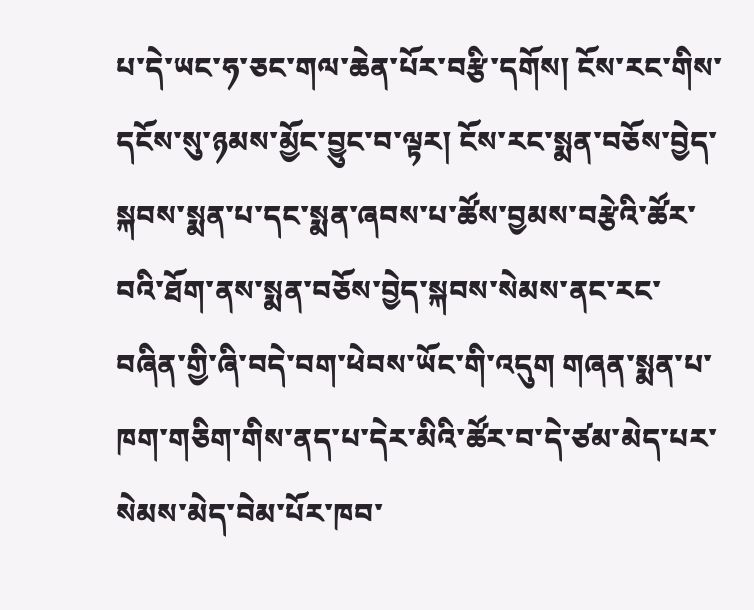པ་དེ་ཡང་ཧ་ཅང་གལ་ཆེན་པོར་བརྩི་དགོས། ངོས་རང་གིས་དངོས་སུ་ཉམས་མྱོང་བྱུང་བ་ལྟར། ངོས་རང་སྨན་བཅོས་བྱེད་སྐབས་སྨན་པ་དང་སྨན་ཞབས་པ་ཚོས་བྱམས་བརྩེའི་ཚོར་བའི་ཐོག་ནས་སྨན་བཅོས་བྱེད་སྐབས་སེམས་ནང་རང་བཞིན་གྱི་ཞི་བདེ་བག་ཕེབས་ཡོང་གི་འདུག གཞན་སྨན་པ་ཁག་གཅིག་གིས་ནད་པ་དེར་མིའི་ཚོར་བ་དེ་ཙམ་མེད་པར་སེམས་མེད་བེམ་པོར་ཁབ་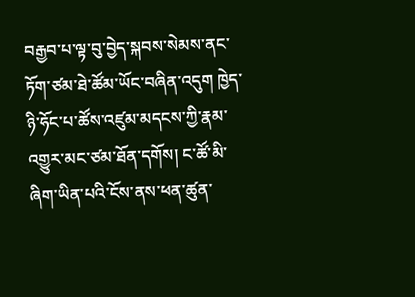བརྒྱབ་པ་ལྟ་བུ་བྱེད་སྐབས་སེམས་ནང་ཏོག་ཙམ་ཐེ་ཚོམ་ཡོང་བཞིན་འདུག ཁྱེད་ཉི་ཧོང་པ་ཚོས་འཛུམ་མདངས་ཀྱི་རྣམ་འགྱུར་མང་ཙམ་ཐོན་དགོས། ང་ཚོ་མི་ཞིག་ཡིན་པའི་ངོས་ནས་ཕན་ཚུན་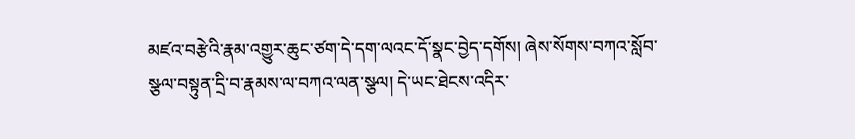མཛའ་བརྩེའི་རྣམ་འགྱུར་ཆུང་ཙག་དེ་དག་ལའང་དོ་སྣང་བྱེད་དགོས། ཞེས་སོགས་བཀའ་སློབ་སྩལ་བསྟུན་དྲི་བ་རྣམས་ལ་བཀའ་ལན་སྩལ། དེ་ཡང་ཐེངས་འདིར་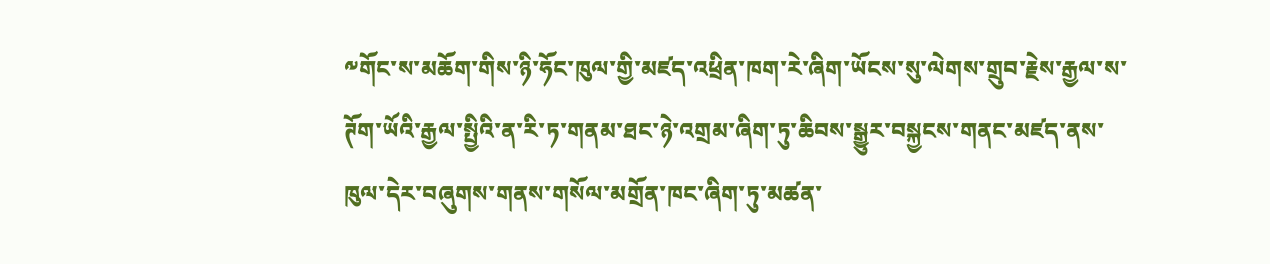༸གོང་ས་མཆོག་གིས་ཉི་ཧོང་ཁུལ་གྱི་མཛད་འཕྲིན་ཁག་རེ་ཞིག་ཡོངས་སུ་ལེགས་གྲུབ་རྗེས་རྒྱལ་ས་ཊོག་ཡོའི་རྒྱལ་སྤྱིའི་ན་རི་ཏ་གནམ་ཐང་ཉེ་འགྲམ་ཞིག་ཏུ་ཆིབས་སྒྱུར་བསྐྱངས་གནང་མཛད་ནས་ཁུལ་དེར་བཞུགས་གནས་གསོལ་མགྲོན་ཁང་ཞིག་ཏུ་མཚན་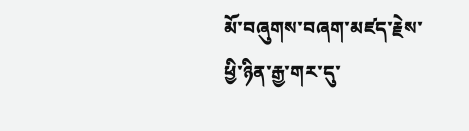མོ་བཞུགས་བཞག་མཛད་རྗེས་ཕྱི་ཉིན་རྒྱ་གར་དུ་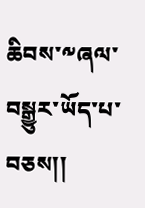ཆིབས་༸ཞལ་བསྒྱུར་ཡོད་པ་བཅས།།